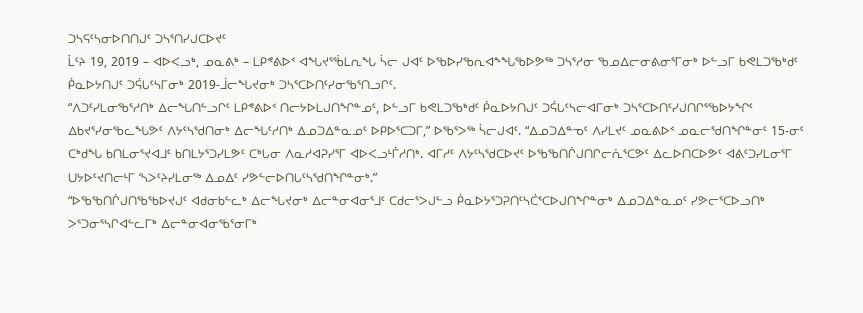ᑐᓴᕋᑦᓴᓂᐅᑎᑎᒍᑦ ᑐᓴᕐᑎᓯᒍᑕᐅᔪᑦ
ᒫᑦᔨ 19, 2019 – ᐊᐅᐸᓗᒃ, ᓄᓇᕕᒃ – ᒪᑭᕝᕕᐅᑉ ᐊᖓᔪᕐᖄᒪᕆᖓ ᓵᓕ ᒍᐊᑦ ᐅᖃᐅᓯᖃᕆᐊᖕᖓᖃᐅᕗᖅ ᑐᓴᕐᓱᓂ ᖃᓄᐃᓕᓂᕕᓂᕐᒥᓂᒃ ᐅᓪᓗᒥ ᑲᕙᒪᑐᖃᒃᑯᑦ ᑮᓇᐅᔭᑎᒍᑦ ᑐᕌᒐᑦᓴᒥᓂᒃ 2019-ᒨᓕᖓᔪᓂᒃ ᑐᓴᕐᑕᐅᑎᑦᓯᓂᖃᕐᑎᓗᒋᑦ.
“ᐱᑐᑦᓯᒪᓂᖃᕐᓱᑎᒃ ᐃᓕᖓᑎᓪᓗᒋᑦ ᒪᑭᕝᕕᐅᑉ ᑎᓕᔭᐅᒪᒍᑎᖏᓐᓄᑦ, ᐅᓪᓗᒥ ᑲᕙᒪᑐᖃᒃᑯᑦ ᑮᓇᐅᔭᑎᒍᑦ ᑐᕌᒐᑦᓴᓕᐊᒥᓂᒃ ᑐᓴᕐᑕᐅᑎᑦᓯᒍᑎᒋᕐᖃᐅᔭᖏᑦ ᐃᑲᔪᕐᓯᓂᖃᓚᖓᕗᑦ ᐱᔭᑦᓴᖁᑎᓂᒃ ᐃᓕᖓᑦᓱᑎᒃ ᐃᓄᑐᐃᓐᓇᓄᑦ ᐅᑭᐅᕐᑕᑐᒥ,” ᐅᖃᕐᐳᖅ ᓵᓕᒍᐊᑦ. “ᐃᓄᑐᐃᓐᓀᑦ ᐱᓯᒪᔪᑦ ᓄᓇᕕᐅᑉ ᓄᓇᓕᖁᑎᖏᓐᓂᑦ 15-ᓂᑦ ᑕᒃᑯᖓ ᑲᑎᒪᓂᕐᔪᐊᒧᑦ ᑲᑎᒪᔭᕐᑐᓯᒪᕗᑦ ᑕᒃᒐᓂ ᐱᓇᓱᐊᕈᓯᕐᒥ ᐊᐅᐸᓗᒻᒦᓱᑎᒃ. ᐊᒥᓱᑦ ᐱᔭᑦᓴᖁᑕᐅᔪᑦ ᐅᖃᖃᑎᒌᒍᑎᒋᓕᕇᕐᑕᕗᑦ ᐃᓚᐅᑎᑕᐅᕗᑦ ᐊᕕᑦᑐᓯᒪᓂᕐᒥ ᑌᔭᐅᑦᔪᑎᓕᒻᒥ ‘ᓴᐳᑦᔨᓯᒪᓂᖅ ᐃᓄᐃᑦ ᓯᕗᓪᓕᐅᑎᒐᑦᓴᖁᑎᖏᓐᓂᒃ.”
“ᐅᖃᖃᑎᒌᒍᑎᖃᕐᑲᐅᔪᒍᑦ ᐊᑯᓂᑲᓪᓚᒃ ᐃᓕᖓᔪᓂᒃ ᐃᓕᓐᓂᐊᓂᕐᒧᑦ ᑕᑯᓕᕐᐳᒍᓪᓗ ᑮᓇᐅᔭᕐᑐᕈᑎᑦᓴᑖᕐᑕᐅᒍᑎᖏᓐᓂᒃ ᐃᓄᑐᐃᓐᓇᓄᑦ ᓯᕗᓕᕐᑕᐅᓗᑎᒃ ᐳᕐᑐᓂᕐᓴᒋᐊᓪᓚᒥᒃ ᐃᓕᓐᓂᐊᓂᖃᕐᓂᒥᒃ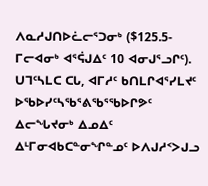ᐱᓇᓱᒍᑎᐅᓛᓕᕐᑐᓂᒃ ($125.5-ᒥᓕᐊᓂᒃ ᐊᕐᕌᒍᐃᑦ 10 ᐊᓂᒍᕐᓗᒋᑦ). ᑌᒣᑦᓴᒪᑕ ᑕᒐ, ᐊᒥᓱᑦ ᑲᑎᒪᒋᐊᕐᓯᒪᔪᑦ ᐅᖃᐅᓯᑦᓴᖃᕐᕕᖃᕐᖃᐅᒋᕗᑦ ᐃᓕᖓᔪᓂᒃ ᐃᓄᐃᑦ ᐃᒻᒥᓂᐊᑲᑕᓐᓂᖏᓐᓄᑦ ᐅᐱᒍᓱᑉᐳᒍᓗ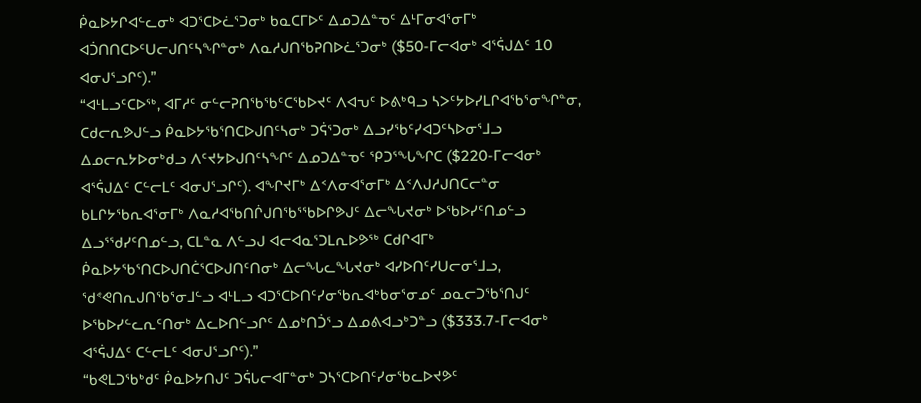ᑮᓇᐅᔭᒋᐊᓪᓚᓂᒃ ᐊᑐᕐᑕᐅᓛᕐᑐᓂᒃ ᑲᓇᑕᒥᐅᑦ ᐃᓄᑐᐃᓐᓀᑦ ᐃᒻᒥᓂᐊᕐᓂᒥᒃ ᐊᑑᑎᑎᑕᐅᑦᑌᓕᒍᑎᑦᓴᖏᓐᓂᒃ ᐱᓇᓱᒍᑎᖃᕈᑎᐅᓛᕐᑐᓂᒃ ($50-ᒥᓕᐊᓂᒃ ᐊᕐᕌᒍᐃᑦ 10 ᐊᓂᒍᕐᓗᒋᑦ).”
“ᐊᒻᒪᓗᑦᑕᐅᖅ, ᐊᒥᓱᑦ ᓂᓪᓕᕈᑎᖃᖃᑦᑕᖃᐅᔪᑦ ᐱᐊᕃᑦ ᐅᕕᒃᑫᓗ ᓴᐳᑦᔭᐅᓯᒪᒋᐊᖃᕐᓂᖏᓐᓂ, ᑕᑯᓕᕆᕗᒍᓪᓗ ᑮᓇᐅᔭᖃᕐᑎᑕᐅᒍᑎᑦᓴᓂᒃ ᑐᕌᕐᑐᓂᒃ ᐃᓗᓯᖃᑦᓯᐊᑐᑦᓴᐅᓂᕐᒧᓗ ᐃᓄᓕᕆᔭᐅᓂᒃᑯᓗ ᐱᑦᔪᔭᐅᒍᑎᑦᓴᖏᑦ ᐃᓄᑐᐃᓐᓀᑦ ᕿᑐᕐᖓᖏᑕ ($220-ᒥᓕᐊᓂᒃ ᐊᕐᕌᒍᐃᑦ ᑕᓪᓕᒪᑦ ᐊᓂᒍᕐᓗᒋᑦ). ᐊᖏᔪᒥᒃ ᐃᑉᐱᓂᐊᕐᓂᒥᒃ ᐃᑉᐱᒍᓱᒍᑎᑕᓕᓐᓂ ᑲᒪᒋᔭᖃᕆᐊᕐᓂᒥᒃ ᐱᓇᓱᐊᖃᑎᒌᒍᑎᖃᕐᖃᐅᒋᕗᒍᑦ ᐃᓕᖓᔪᓂᒃ ᐅᖃᐅᓯᑦᑎᓄᓪᓗ ᐃᓗᕐᖁᓯᑦᑎᓄᓪᓗ, ᑕᒪᓐᓇ ᐱᓪᓗᒍ ᐊᓕᐊᓇᕐᑐᒪᕆᐅᕗᖅ ᑕᑯᒋᐊᒥᒃ ᑮᓇᐅᔭᖃᕐᑎᑕᐅᒍᑎᑖᕐᑕᐅᒍᑎᑦᑎᓂᒃ ᐃᓕᖓᓚᖓᔪᓂᒃ ᐊᓯᐅᑎᑦᓯᑌᓕᓂᕐᒧᓗ, ᖁᕝᕙᑎᕆᒍᑎᖃᕐᓂᒧᓪᓗ ᐊᒻᒪᓗ ᐊᑐᕐᑕᐅᑎᑦᓯᓂᖃᕆᐊᒃᑲᓂᕐᓂᓄᑦ ᓄᓇᓕᑐᖃᕐᑎᒍᑦ ᐅᖃᐅᓯᓪᓚᕆᑦᑎᓂᒃ ᐃᓚᐅᑎᓪᓗᒋᑦ ᐃᓄᒃᑎᑑᕐᓗ ᐃᓄᕕᐊᓗᒃᑐᓐᓗ ($333.7-ᒥᓕᐊᓂᒃ ᐊᕐᕌᒍᐃᑦ ᑕᓪᓕᒪᑦ ᐊᓂᒍᕐᓗᒋᑦ).”
“ᑲᕙᒪᑐᖃᒃᑯᑦ ᑮᓇᐅᔭᑎᒍᑦ ᑐᕌᒐᓕᐊᒥᓐᓂᒃ ᑐᓴᕐᑕᐅᑎᑦᓯᓂᖃᓚᐅᔪᕗᑦ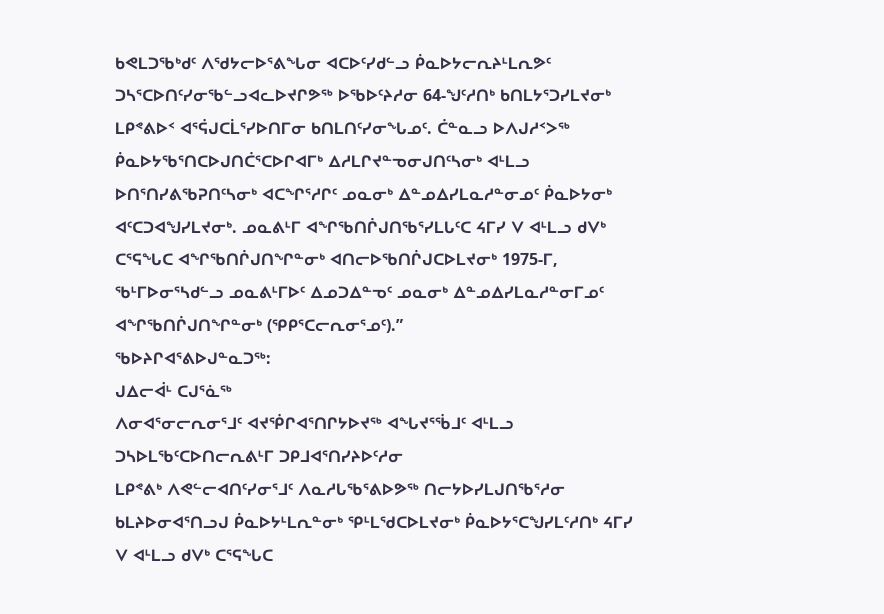ᑲᕙᒪᑐᖃᒃᑯᑦ ᐱᖁᔭᓕᐅᕐᕕᖓᓂ ᐊᑕᐅᑦᓯᑯᓪᓗ ᑮᓇᐅᔭᓕᕆᔨᒻᒪᕆᕗᑦ ᑐᓴᕐᑕᐅᑎᑦᓯᓂᖃᓪᓗᐊᓚᐅᔪᒋᕗᖅ ᐅᖃᐅᑦᔨᓱᓂ 64-ᖑᑦᓱᑎᒃ ᑲᑎᒪᔭᕐᑐᓯᒪᔪᓂᒃ ᒪᑭᕝᕕᐅᑉ ᐊᕐᕌᒍᑕᒫᕐᓯᐅᑎᒥᓂ ᑲᑎᒪᑎᑦᓯᓂᖓᓄᑦ. ᑖᓐᓇᓗ ᐅᐱᒍᓱᑉᐳᖅ ᑮᓇᐅᔭᖃᕐᑎᑕᐅᒍᑎᑖᕐᑕᐅᒋᐊᒥᒃ ᐃᓱᒪᒋᔪᓐᓀᓂᒍᑎᑦᓴᓂᒃ ᐊᒻᒪᓗ ᐅᑎᕐᑎᓯᕕᖃᕈᑎᑦᓴᓂᒃ ᐊᑕᖏᕐᓱᒋᑦ ᓄᓇᓂᒃ ᐃᓐᓄᐃᓯᒪᓇᓱᓐᓂᓄᑦ ᑮᓇᐅᔭᓂᒃ ᐊᑦᑕᑐᐊᖑᓯᒪᔪᓂᒃ. ᓄᓇᕕᒻᒥ ᐊᖏᖃᑎᒌᒍᑎᖃᕐᓯᒪᒐᑦᑕ ᔦᒥᓯ ᐯ ᐊᒻᒪᓗ ᑯᐯᒃ ᑕᕐᕋᖓᑕ ᐊᖏᖃᑎᒌᒍᑎᖏᓐᓂᒃ ᐊᑎᓕᐅᖃᑎᒌᒍᑕᐅᒪᔪᓂᒃ 1975-ᒥ, ᖃᒻᒥᐅᓂᕐᓴᑯᓪᓗ ᓄᓇᕕᒻᒥᐅᑦ ᐃᓄᑐᐃᓐᓀᑦ ᓄᓇᓂᒃ ᐃᓐᓄᐃᓯᒪᓇᓱᓐᓂᒥᓄᑦ ᐊᖏᖃᑎᒌᒍᑎᖏᓐᓂᒃ (ᕿᑭᕐᑕᓕᕆᓂᕐᓄᑦ).”
ᖃᐅᔨᒋᐊᕐᕕᐅᒍᓐᓇᑐᖅ:
ᒍᐃᓕᐋᒻ ᑕᒍᕐᓈᖅ
ᐱᓂᐊᕐᓂᓕᕆᓂᕐᒧᑦ ᐊᔪᖀᒋᐊᕐᑎᒋᔭᐅᔪᖅ ᐊᖓᔪᕐᖄᒧᑦ ᐊᒻᒪᓗ
ᑐᓴᐅᒪᖃᑦᑕᐅᑎᓕᕆᕕᒻᒥ ᑐᑭᒧᐊᕐᑎᓯᔨᐅᑦᓱᓂ
ᒪᑭᕝᕕᒃ ᐱᕙᓪᓕᐊᑎᑦᓯᓂᕐᒧᑦ ᐱᓇᓱᒐᖃᕐᕕᐅᕗᖅ ᑎᓕᔭᐅᓯᒪᒍᑎᖃᕐᓱᓂ ᑲᒪᔨᐅᓂᐊᕐᑎᓗᒍ ᑮᓇᐅᔭᒻᒪᕆᓐᓂᒃ ᕿᒻᒪᖁᑕᐅᒪᔪᓂᒃ ᑮᓇᐅᔭᕐᑕᖑᓯᒪᑦᓱᑎᒃ ᔦᒥᓯ ᐯ ᐊᒻᒪᓗ ᑯᐯᒃ ᑕᕐᕋᖓᑕ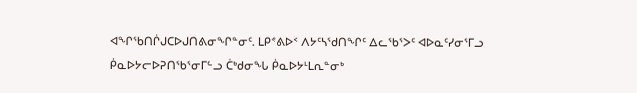ᐊᖏᖃᑎᒌᒍᑕᐅᒍᑎᕕᓂᖏᓐᓂᑦ. ᒪᑭᕝᕕᐅᑉ ᐱᔭᑦᓴᖁᑎᖏᑦ ᐃᓚᖃᕐᐳᑦ ᐊᐅᓇᑦᓯᓂᕐᒥᓗ ᑮᓇᐅᔭᓕᐅᕈᑎᖃᕐᓂᒥᓪᓗ ᑖᒃᑯᓂᖓ ᑮᓇᐅᔭᒻᒪᕆᓐᓂᒃ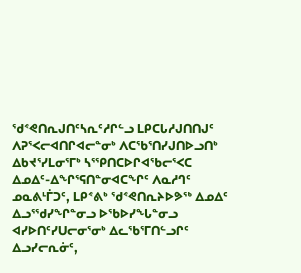ᖁᕝᕙᑎᕆᒍᑎᑦᓴᕆᑦᓱᒋᓪᓗ ᒪᑭᑕᒐᓱᒍᑎᑎᒍᑦ ᐱᕈᕐᐸᓕᐊᑎᒋᐊᓕᓐᓂᒃ ᐱᑕᖃᕐᑎᓯᒍᑎᐅᓗᑎᒃ ᐃᑲᔪᕐᓯᒪᓂᕐᒥᒃ ᓴᕐᕿᑎᑕᐅᒋᐊᖃᓕᕐᐸᑕ ᐃᓄᐃᑦ-ᐃᖏᕐᕋᑎᓐᓂᐊᑕᖏᑦ ᐱᓇᓱᒉᑦ ᓄᓇᕕᒻᒦᑐᑦ, ᒪᑭᕝᕕᒃ ᖁᕝᕙᑎᕆᔨᐅᕗᖅ ᐃᓄᐃᑦ ᐃᓗᕐᖁᓯᖏᓐᓂᓗ ᐅᖃᐅᓯᖓᓐᓂᓗ ᐊᓯᐅᑎᑦᓯᑌᓕᓂᕐᓂᒃ ᐃᓚᖃᕐᒥᑎᓪᓗᒋᑦ ᐃᓗᓯᓕᕆᓃᑦ,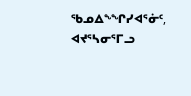ᖃᓄᐃᖕᖏᓯᐊᕐᓃᑦ, ᐊᔪᕐᓴᓂᕐᒥᓗ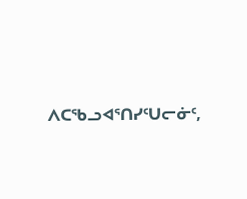ᐱᑕᖃᓗᐊᕐᑎᓯᑦᑌᓕᓃᑦ,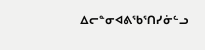ᐃᓕᓐᓂᐊᕕᖃᕐᑎᓯᓃᓪᓗ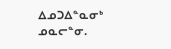ᐃᓄᑐᐃᓐᓇᓂᒃ ᓄᓇᓕᓐᓂ.